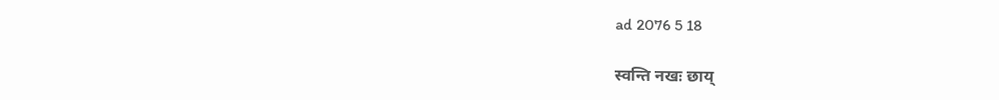ad 2076 5 18

स्वन्ति नखः छाय्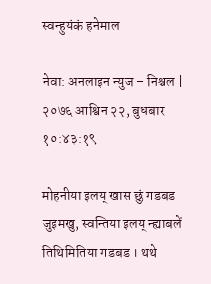स्वन्हुयंकं हनेमाल

नेवा: अनलाइन न्युज – निश्चल | २०७६ आश्विन २२, बुधबार १०:४३:१९

मोहनीया इलय् खास छुं गडबड जुइमखु, स्वन्तिया इलय् न्ह्याबलें तिथिमितिया गडबड । थथे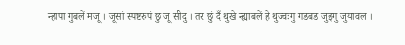न्हापा गुबलें मजू । जूसां स्पष्टरुपं छु जू सीदु । तर छुं दँ थुखे न्ह्याबलें हे थुज्वःगु गडबड जुइगु जुयावल ।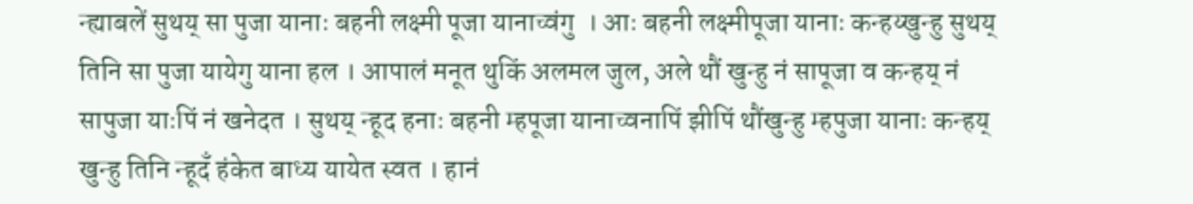न्ह्याबलें सुथय् सा पुजा यानाः बहनी लक्ष्मी पूजा यानाच्वंगु  । आः बहनी लक्ष्मीपूजा यानाः कन्हय्खुन्हु सुथय् तिनि सा पुजा यायेगु याना हल । आपालं मनूत थुकिं अलमल जुल, अले थौं खुन्हु नं सापूजा व कन्हय् नं सापुजा याःपिं नं खनेदत । सुथय् न्हूद हनाः बहनी म्हपूजा यानाच्वनापिं झीपिं थौंखुन्हु म्हपुजा यानाः कन्हय् खुन्हु तिनि न्हूदँ हंकेत बाध्य यायेत स्वत । हानं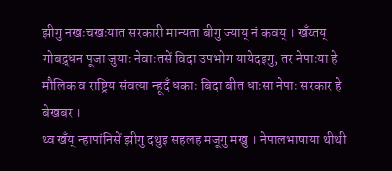झीगु नखःचखःयात सरकारी मान्यता बीगु ज्याय् नं कवय् । खँय्तय् गोबद्र्धन पूजा जुयाः नेवाःतसें विदा उपभोग यायेदइगु, तर नेपाःया हे मौलिक व राष्ट्रिय संवत्या न्हूदँ धकाः बिदा बीत धाःसा नेपाः सरकार हे बेखबर ।
थ्व खँय् न्हापांनिसें झीगु दथुइ सहलह मजूगु मखु । नेपालभाषाया थीथी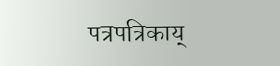पत्रपत्रिकाय्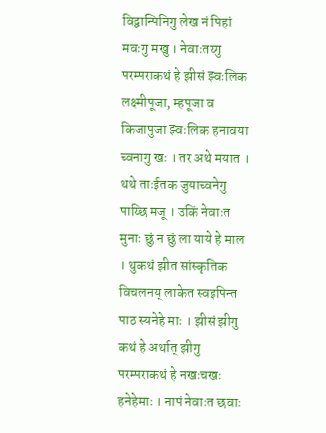विद्वान्पिनिगु लेख नं पिहां मवःगु मखु । नेवाःतय्गु परम्पराकथं हे झीसं झ्वःलिक लक्ष्मीपूजा, म्हपूजा व किजापुजा झ्वःलिक हनावया च्वनागु खः । तर अथे मयात ।
थथे ताःईतक जुयाच्वनेगु पाय्छि मजू । उकिं नेवाःत मुनाः छुं न छुं ला याये हे माल । थुकथं झीत सांस्कृतिक विचलनय् लाकेत स्वइपिन्त पाठ स्यनेहे माः । झीसं झीगु कथं हे अर्थात् झीगु परम्पराकथं हे नखःचखः हनेहेमाः । नापं नेवाःत छवाः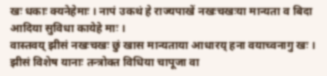खः धकाः क्यनेहेमाः । नापं उकथं हे राज्यपाखें नखःचखःया मान्यता व बिदा आदिया सुविधा कायेहे माः ।
वास्तवय् झीसं नखःचखः छुं खास मान्यताया आधारय् हना वयाच्वनागु खः । झीसं विशेष यानाः तन्त्रोक्त विधिया चापूजा वा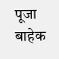पूजा बाहेक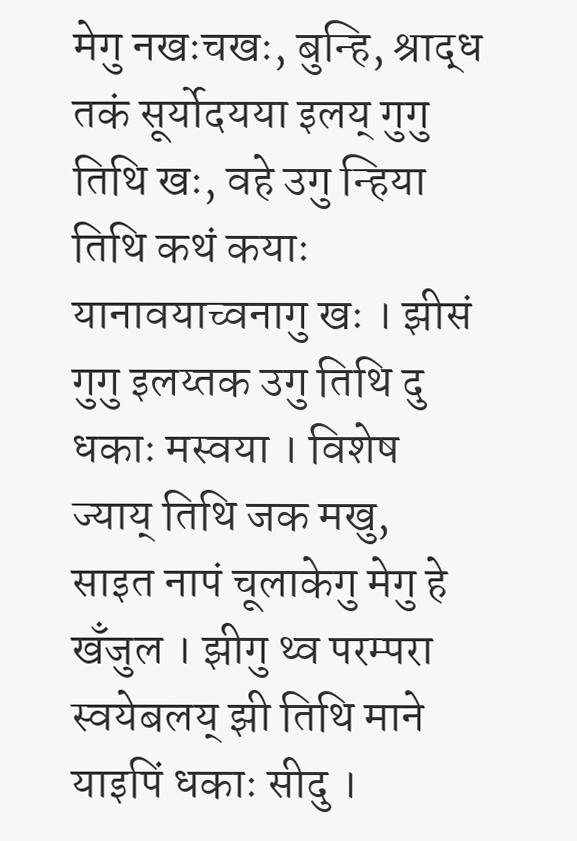मेगु नखःचखः, बुन्हि, श्राद्ध तकं सूर्योदयया इलय् गुगु तिथि खः, वहे उगु न्हिया तिथि कथं कयाः यानावयाच्वनागु खः । झीसं गुगु इलय्तक उगु तिथि दु धकाः मस्वया । विशेष ज्याय् तिथि जक मखु, साइत नापं चूलाकेगु मेगु हे खँजुल । झीगु थ्व परम्परा स्वयेबलय् झी तिथि माने याइपिं धकाः सीदु ।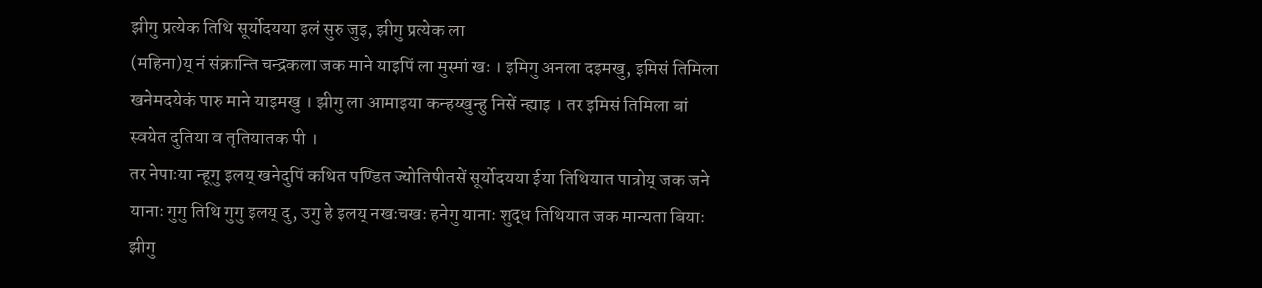झीगु प्रत्येक तिथि सूर्योदयया इलं सुरु जुइ, झीगु प्रत्येक ला
(महिना)य् नं संक्रान्ति चन्द्रकला जक माने याइपिं ला मुस्मां खः । इमिगु अनला दइमखु, इमिसं तिमिला खनेमदयेकं पारु माने याइमखु । झीगु ला आमाइया कन्हय्खुन्हु निसें न्ह्याइ । तर इमिसं तिमिला बां स्वयेत दुतिया व तृतियातक पी ।
तर नेपाःया न्हूगु इलय् खनेदुपिं कथित पण्डित ज्योतिषीतसें सूर्योदयया ईया तिथियात पात्रोय् जक जने यानाः गुगु तिथि गुगु इलय् दु, उगु हे इलय् नखःचखः हनेगु यानाः शुद्ध तिथियात जक मान्यता बियाः झीगु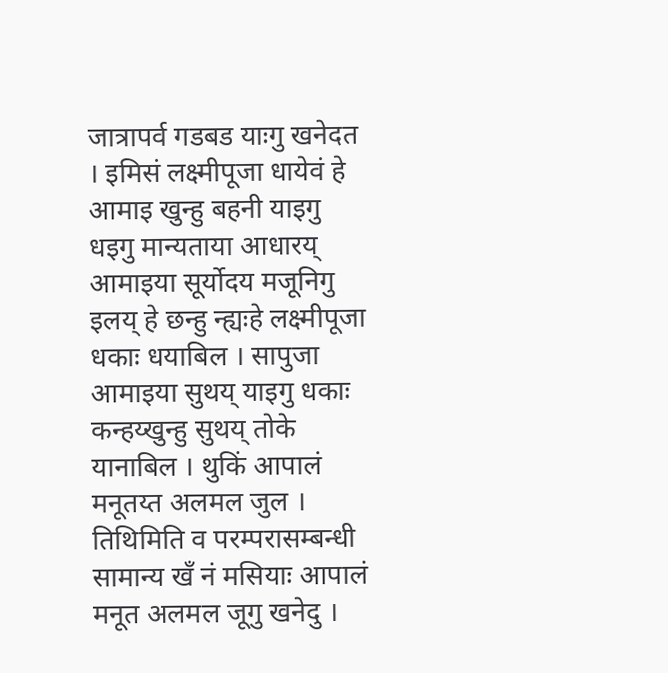जात्रापर्व गडबड याःगु खनेदत । इमिसं लक्ष्मीपूजा धायेवं हे आमाइ खुन्हु बहनी याइगु धइगु मान्यताया आधारय् आमाइया सूर्योदय मजूनिगु इलय् हे छन्हु न्ह्यःहे लक्ष्मीपूजा धकाः धयाबिल । सापुजा आमाइया सुथय् याइगु धकाः कन्हय्खुन्हु सुथय् तोके यानाबिल । थुकिं आपालं मनूतय्त अलमल जुल । तिथिमिति व परम्परासम्बन्धी सामान्य खँ नं मसियाः आपालं मनूत अलमल जूगु खनेदु ।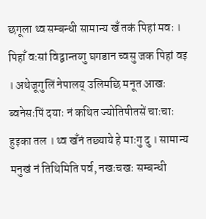छगूला थ्व सम्बन्धी सामान्य खँ तकं पिहां मवः । पिहाँ वःसां विद्वान्तय्गु घगडान च्वसु जक पिहां वइ । अथेजूगुलिं नेपालय् उलिमछि मनूत आखः ब्वनेसःपिं दयाः नं कथित ज्योतिषीतसें चाःचाः हुइका तल । थ्व खँनं तछ्याये हे माःगु दु । सामान्य मनुखं नं तिथिमिति पर्व, नखःचखः सम्बन्धी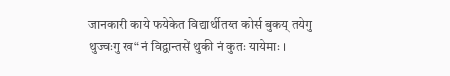जानकारी काये फयेकेत विद्यार्थीतय्त कोर्स बुकय् तयेगु थुज्वःगु ख“ नं विद्वान्तसें थुकी नं कुतः यायेमाः ।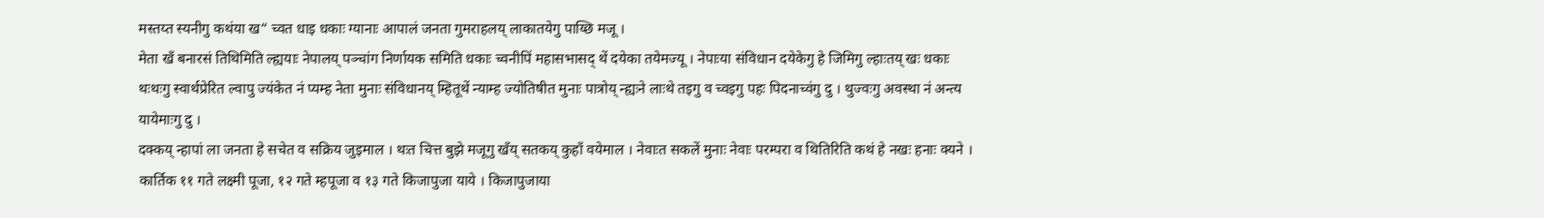मस्तय्त स्यनीगु कथंया ख“ च्वत धाइ धकाः ग्यानाः आपालं जनता गुमराहलय् लाकातयेगु पाय्छि मजू ।
मेता खँ बनारसं तिथिमिति ल्ह्ययाः नेपालय् पञ्चांग निर्णायक समिति धकाः च्वनीपिं महासभासद् थें दयेका तयेमज्यू । नेपाःया संविधान दयेकेगु हे जिमिगु ल्हाःतय् खः धकाः थःथःगु स्वार्थप्रेरित ल्वापु ज्यंकेत नं प्यम्ह नेता मुनाः संविधानय् म्हितूथें न्याम्ह ज्योतिषीत मुनाः पात्रोय् न्ह्यःने लाःथे तइगु व च्वइगु पहः पिदनाच्वंगु दु । थुज्वःगु अवस्था नं अन्त्य यायेमाःगु दु ।
दक्कय् न्हापां ला जनता हे सचेत व सक्रिय जुइमाल । थःत चित्त बुझे मजूगु खँय् सतकय् कुहाँ वयेमाल । नेवाःत सकलें मुनाः नेवाः परम्परा व थितिरिति कथं हे नखः हनाः क्यने । कार्तिक ११ गते लक्ष्मी पूजा, १२ गते म्हपूजा व १३ गते किजापुजा याये । किजापुजाया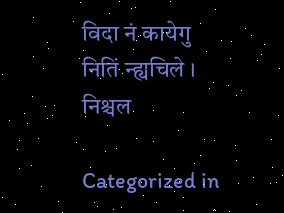विदा नं कायेगु नितिं न्ह्यचिले । निश्चल

Categorized in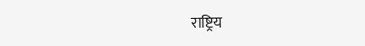राष्ट्रिय